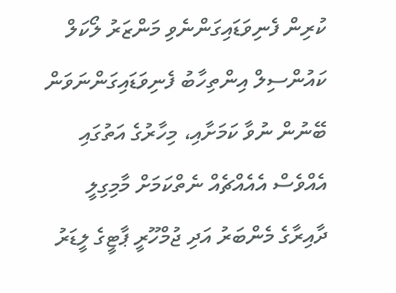ކުރިން ފެނިވަޑައިގަންނެވި މަންޒަރު ލޯކަލް ކައުންސިލް އިންތިހާބު ފެނިވަޑައިގަންނަވަން ބޭނުން ނުވާ ކަމަށާއި، މިހާރުގެ އަތުގައި އެއްވެސް އެއެއްޗެއް ނެތްކަމަށް މާމިގިލީ ދާއިރާގެ މެންބަރު އަދި ޖުމްހޫރީ ޕާޓީގެ ލީޑަރު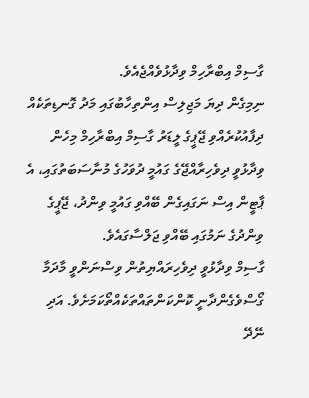ގާސިމް އިބްރާހިމް ވިދާޅުވެއްޖެއެވެ.
ނިމިގެން ދިޔަ މަޖިލިސް އިންތިހާބުގައި މަދު ގޮނޑިތަކެއް ދިފާއުކުރެއްވި ޖޭޕީގެ ލީޑަރު ގާސިމް އިބްރާހިމް މިހެން ވިދާޅުވީ ދިވެހިރާއްޖޭގެ ގައުމީ ދުވަހުގެ މުނާސަބަތުގައި، އެ ޕާޓީން އިސް ނަގައިގެން ބޭއްވި ގައުމީ ވިންދު، ޖޭޕީގެ ވިންދުގެ ނަމުގައި ބޭއްވި ޖަލްސާގައެވެ.
ގާސިމް ވިދާޅުވީ ދިވެހިރައްޔިތުން ވިސްނަންވީ މާދަމާ ގޯސްވެގެންދާނީ ކޮންކަންތައްތަކެއްތޯކަމަށެވެ. އަދި ނޭދޭ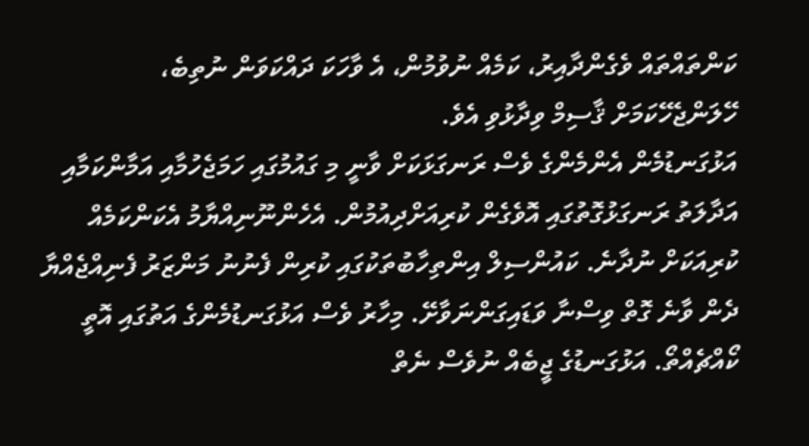ކަންތައްތައް ވެގެންދާއިރު، ކަމެއް ނުވުމުން، އެ ވާހަކަ ދައްކަވަން ނުތިބެ، ހޭލަންޖެހޭކަމަށް ޤާސިމް ވިދާޅުވި އެވެ.
އަޅުގަނޑުމެން އެންމެންގެ ވެސް ރަނގަޅަކަށް ވާނީ މި ގައުމުގައި ހަމަޖެހުމާއި އަމާންކަމާއި އަދާލަތު ރަނގަޅުގޮތުގައި އޮވެގެން ކުރިއަށްދިއުމުން. އެހެންނޫނިއްޔާމު އެކަންކަމެއް ކުރިއަކަށް ނުދާނެ. ކައުންސިލް އިންތިހާބުތަކުގައި ކުރިން ފެނުނު މަންޒަރު ފެނިއްޖެއްޔާ ދެން ވާނެ ގޮތް ވިސްނާ ވަޑައިގަންނަވާށޭ. މިހާރު ވެސް އަޅުގަނޑުމެންގެ އަތުގައި އޮތީ ކޯއްޗެއްތޯ. އަޅުގަނޑުގެ ޖީބެއް ނުވެސް ނެތް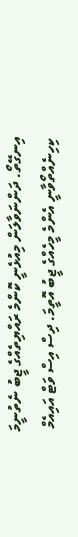އިނގޭތޯ. ދަންނަވާލަން މިއުޅެނީ ކޮންމެ ރައްޔިތެއްގެ ޖީބު ނެތުނީމަ ކިހިނެއްތޯވާނީ އެންމެ މީހެއްގެ ޖީބު އޮތީމަ. ދިސް އިސް ވަޓް އައިއެމް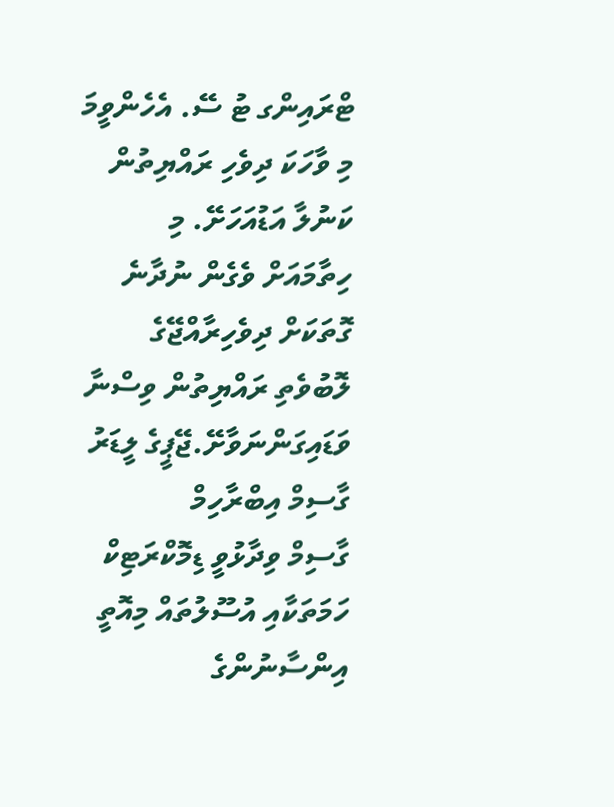ޓްރައިންގ ޓު ސޭ. އެހެންވީމަ މި ވާހަކަ ދިވެހި ރައްޔިތުން ކަނުލާ އަޑުއަހަށޭ. މި ހިތާމައަށް ވެގެން ނުދާނެ ގޮތަކަށް ދިވެހިރާއްޖޭގެ ލޮބުވެތި ރައްޔިތުން ވިސްނާ ވަޑައިގަންނަވާށޭ.ޖޭޕީގެ ލީޑަރު ގާސިމް އިބްރާހިމް
ގާސިމް ވިދާޅުވީ ޑިމޮކްރަޓިކް ހަމަތަކާއި އުސޫލުތައް މިއޮތީ އިންސާނުންގެ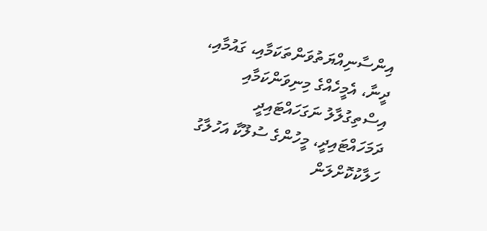އިންސާނިއްޔަތުވަންތަކަމާއި، ގައުމާއި، ދީނާ، އެމީހެއްގެ މިނިވަންކަމާއި އިސްތިގުލާލު ނަގަހައްޓައިދީ ދަމަހައްޓައިދީ، މީހުންގެ ސުލޫކާ އަހުލާގު ހަލާކުކޮށްލަން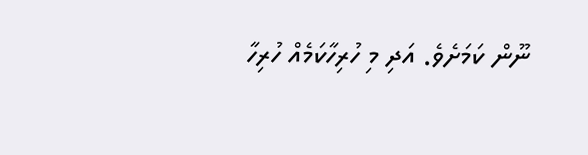ނޫން ކަމަށެވެ. އަދި މި ހުރިހާކަމެއް ހުރިހާ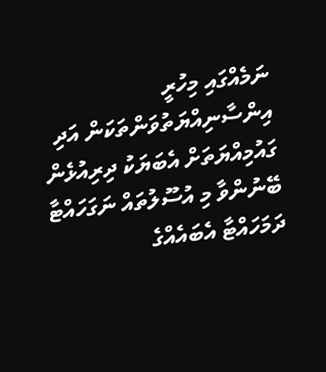ނަމެއްގައި މިހުރީ އިންސާނިއްޔަތުވަންތަކަން އަދި ގައުމިއްޔަތަށް އެބަޔަކު ދިރިއުޅެން ބޭނުންވާ މި އުސޫލުތައް ނަގަހައްޓާ ދަމަހައްޓާ އެބައެއްގެ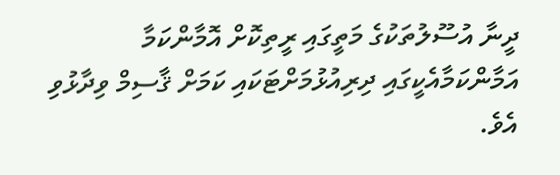ދީނާ އުސޫލުތަކުގެ މަތީގައި ރީތިކޮށް އޮމާންކަމާ އަމާންކަމާއެކީގައި ދިރިއުޅުމަށްޓަކައި ކަމަށް ޤާސިމް ވިދާޅުވި އެވެ.